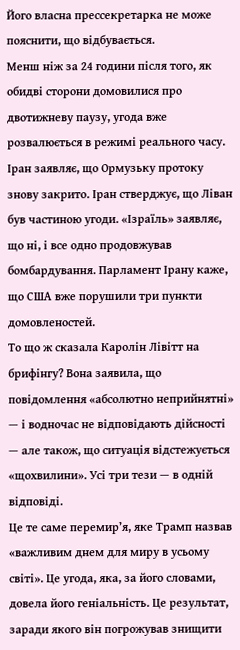Його власна прессекретарка не може пояснити, що відбувається.
Менш ніж за 24 години після того, як обидві сторони домовилися про двотижневу паузу, угода вже розвалюється в режимі реального часу.
Іран заявляє, що Ормузьку протоку знову закрито. Іран стверджує, що Ліван був частиною угоди. «Ізраїль» заявляє, що ні, і все одно продовжував бомбардування. Парламент Ірану каже, що США вже порушили три пункти домовленостей.
То що ж сказала Каролін Лівітт на брифінгу? Вона заявила, що повідомлення «абсолютно неприйнятні» — і водночас не відповідають дійсності — але також, що ситуація відстежується «щохвилини». Усі три тези — в одній відповіді.
Це те саме перемир’я, яке Трамп назвав «важливим днем для миру в усьому світі». Це угода, яка, за його словами, довела його геніальність. Це результат, заради якого він погрожував знищити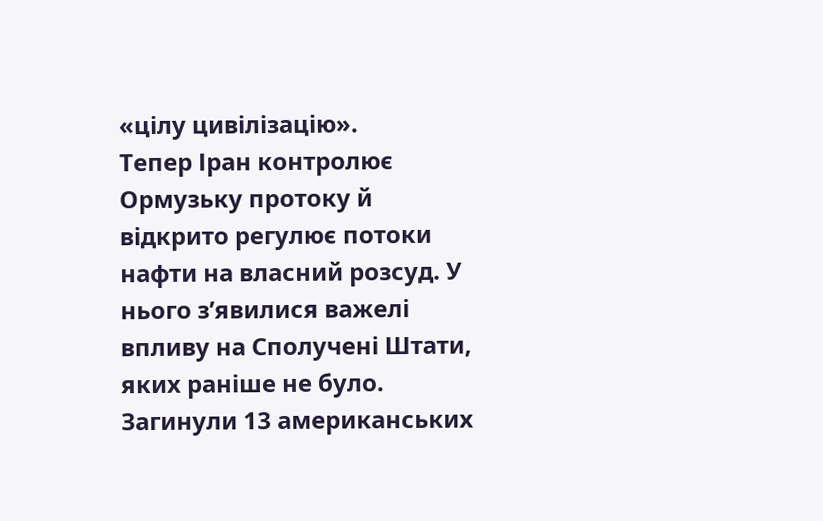«цілу цивілізацію».
Тепер Іран контролює Ормузьку протоку й відкрито регулює потоки нафти на власний розсуд. У нього з’явилися важелі впливу на Сполучені Штати, яких раніше не було. Загинули 13 американських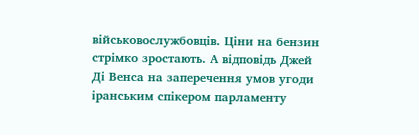військовослужбовців. Ціни на бензин стрімко зростають. А відповідь Джей Ді Венса на заперечення умов угоди іранським спікером парламенту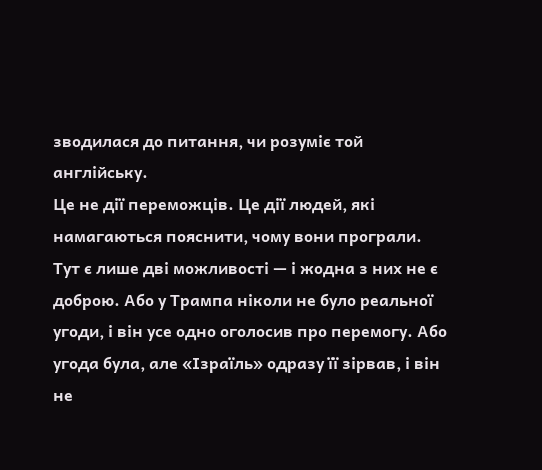зводилася до питання, чи розуміє той англійську.
Це не дії переможців. Це дії людей, які намагаються пояснити, чому вони програли.
Тут є лише дві можливості — і жодна з них не є доброю. Або у Трампа ніколи не було реальної угоди, і він усе одно оголосив про перемогу. Або угода була, але «Ізраїль» одразу її зірвав, і він не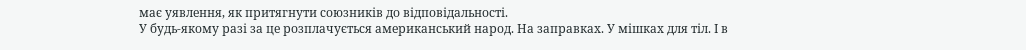має уявлення, як притягнути союзників до відповідальності.
У будь-якому разі за це розплачується американський народ. На заправках. У мішках для тіл. І в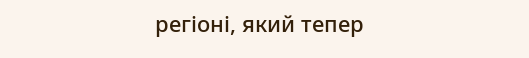регіоні, який тепер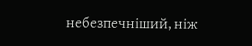небезпечніший, ніж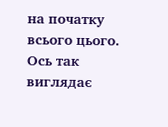на початку всього цього.
Ось так виглядає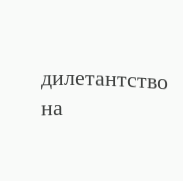дилетантство на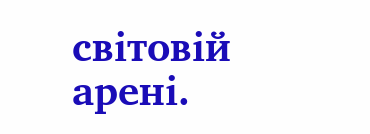світовій арені.